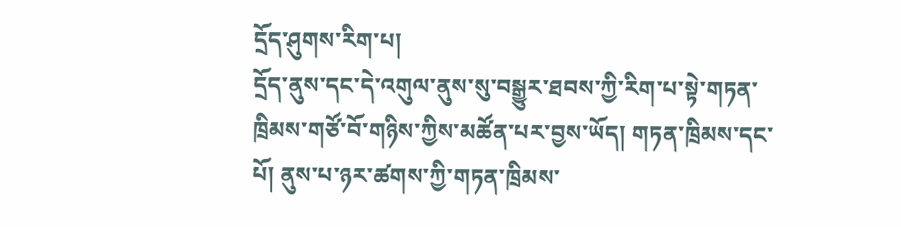དྲོད་ཤུགས་རིག་པ།
དྲོད་ནུས་དང་དེ་འགུལ་ནུས་སུ་བསྒྱུར་ཐབས་ཀྱི་རིག་པ་སྟེ་གཏན་ཁྲིམས་གཙོ་བོ་གཉིས་ཀྱིས་མཚོན་པར་བྱས་ཡོད། གཏན་ཁྲིམས་དང་པོ། ནུས་པ་ཉར་ཚགས་ཀྱི་གཏན་ཁྲིམས་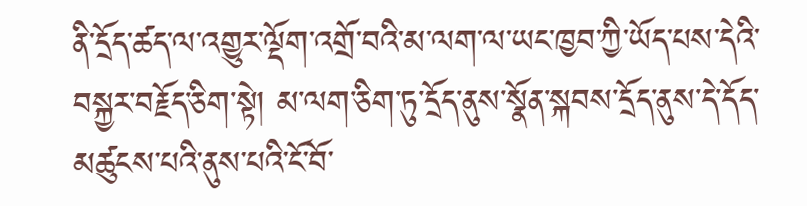ནི་དྲོད་ཚད་ལ་འགྱུར་ལྡོག་འགྲོ་བའི་མ་ལག་ལ་ཡང་ཁྱབ་ཀྱི་ཡོད་པས་དེའི་བསྐྱར་བརྗོད་ཅིག་སྟེ། མ་ལག་ཅིག་ཏུ་དྲོད་ནུས་སྣོན་སྐབས་དྲོད་ནུས་དེ་དོད་མཚུངས་པའི་ནུས་པའི་ངོ་བོ་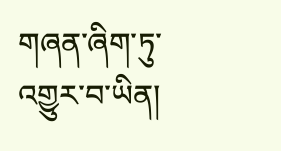གཞན་ཞིག་ཏུ་འགྱུར་བ་ཡིན།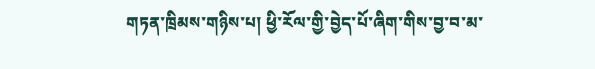གཏན་ཁྲིམས་གཉིས་པ། ཕྱི་རོལ་གྱི་བྱེད་པོ་ཞིག་གིས་བྱ་བ་མ་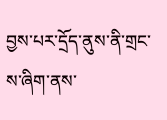བྱས་པར་དྲོད་ནུས་ནི་གྲང་ས་ཞིག་ནས་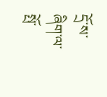དྲོ་ས་ཞིག་ལ་སྤོ་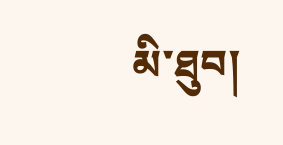མི་ཐུབ།